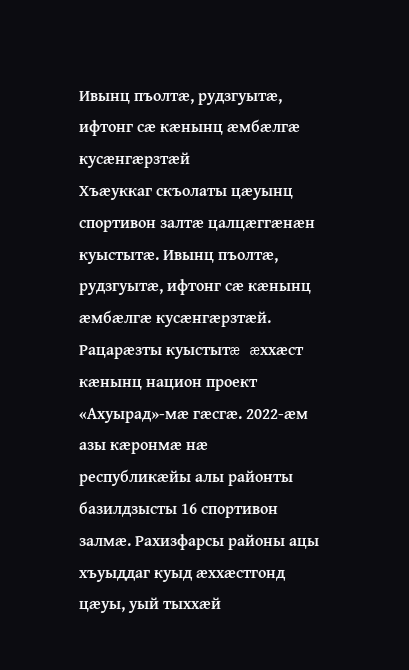Ивынц пъолтæ, рудзгуытæ, ифтонг сæ кæнынц æмбæлгæ кусæнгæрзтæй
Хъæуккаг скъолаты цæуынц спортивон залтæ цалцæггæнæн куыстытæ. Ивынц пъолтæ, рудзгуытæ, ифтонг сæ кæнынц æмбæлгæ кусæнгæрзтæй. Рацарæзты куыстытæ æххæст кæнынц национ проект «Ахуырад»-мæ гæсгæ. 2022-æм азы кæронмæ нæ республикæйы алы районты базилдзысты 16 спортивон залмæ. Рахизфарсы районы ацы хъуыддаг куыд æххæстгонд цæуы, уый тыххæй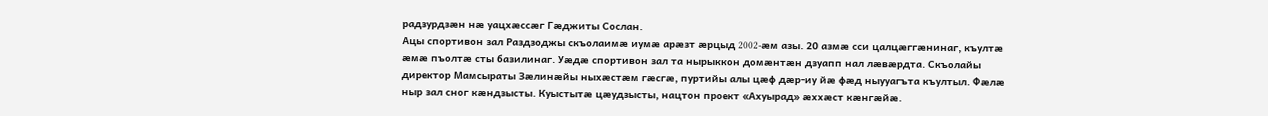радзурдзæн нæ уацхæссæг Гæджиты Сослан.
Ацы спортивон зал Раздзоджы скъолаимæ иумæ арæзт æрцыд 2002-æм азы. 20 азмæ сси цалцæггæнинаг, къултæ æмæ пъолтæ сты базилинаг. Уæдæ спортивон зал та нырыккон домæнтæн дзуапп нал лæвæрдта. Скъолайы директор Мамсыраты Зæлинæйы ныхæстæм гæсгæ, пуртийы алы цæф дæр-иу йæ фæд ныууагъта къултыл. Фæлæ ныр зал сног кæндзысты. Куыстытæ цæудзысты, нацтон проект «Ахуырад» æххæст кæнгæйæ.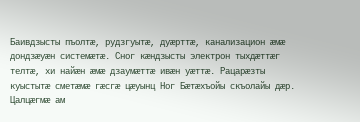Баивдзысты пъолтæ, рудзгуытæ, дуæрттæ, канализацион æмæ дондзæуæн системæтæ. Сног кæндзысты электрон тыхдæттæг телтæ, хи найæн æмæ дзаумæттæ ивæн уæттæ. Рацарæзты куыстытæ сметæмæ гæсгæ цæуынц Ног Бæтæхъойы скъолайы дæр. Цалцæгмæ ам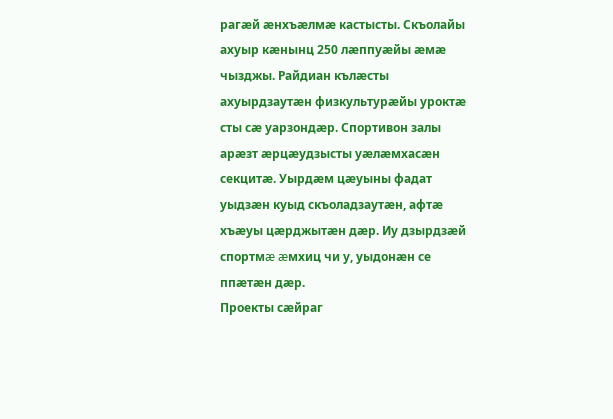рагæй æнхъæлмæ кастысты. Скъолайы ахуыр кæнынц 250 лæппуæйы æмæ чызджы. Райдиан кълæсты ахуырдзаутæн физкультурæйы уроктæ сты сæ уарзондæр. Спортивон залы арæзт æрцæудзысты уæлæмхасæн секцитæ. Уырдæм цæуыны фадат уыдзæн куыд скъоладзаутæн, афтæ хъæуы цæрджытæн дæр. Иу дзырдзæй спортмæ æмхиц чи у, уыдонæн се ппæтæн дæр.
Проекты сæйраг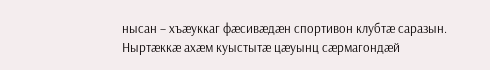нысан – хъæуккаг фæсивæдæн спортивон клубтæ саразын. Ныртæккæ ахæм куыстытæ цæуынц сæрмагондæй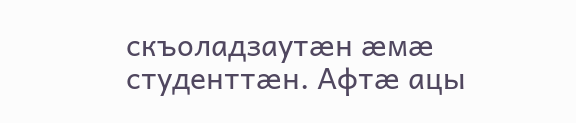скъоладзаутæн æмæ студенттæн. Афтæ ацы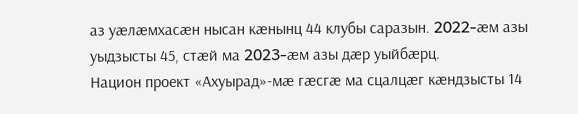аз уæлæмхасæн нысан кæнынц 44 клубы саразын. 2022-æм азы уыдзысты 45, стæй ма 2023-æм азы дæр уыйбæрц.
Национ проект «Ахуырад»-мæ гæсгæ ма сцалцæг кæндзысты 14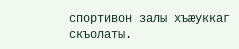спортивон залы хъæуккаг скъолаты.